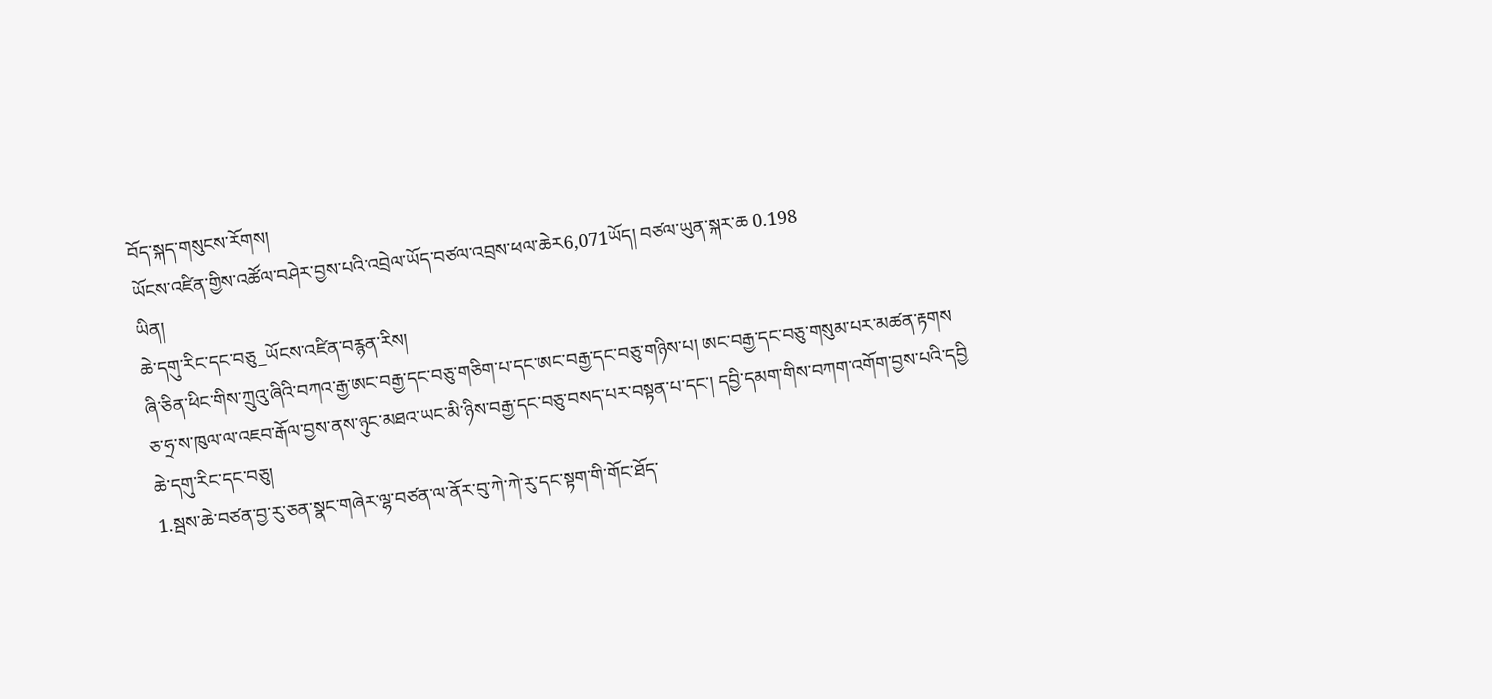བོད་སྐད་གསུངས་རོགས།
ཡོངས་འཛིན་གྱིས་འཚོལ་བཤེར་བྱས་པའི་འབྲེལ་ཡོད་བཙལ་འབྲས་ཕལ་ཆེར6,071ཡོད། བཙལ་ཡུན་སྐར་ཆ 0.198
ཡིན།
ཆེ་དགུ་རིང་དང་བཅུ_ཡོངས་འཛིན་བརྙན་རིས།
ཞི་ཅིན་ཕིང་གིས་ཀྲུའུ་ཞིའི་བཀའ་རྒྱ་ཨང་བརྒྱ་དང་བཅུ་གཅིག་པ་དང་ཨང་བརྒྱ་དང་བཅུ་གཉིས་པ། ཨང་བརྒྱ་དང་བཅུ་གསུམ་པར་མཚན་རྟགས
ཅ་ཧྲ་ས་ཁུལ་ལ་འཇབ་རྒོལ་བྱས་ནས་ཉུང་མཐའ་ཡང་མི་ཉིས་བརྒྱ་དང་བཅུ་བསད་པར་བསྟན་པ་དང་། དབྱི་དམག་གིས་བཀག་འགོག་བྱས་པའི་དབྱི
ཆེ་དགུ་རིང་དང་བཅུ།
1.སྦས་ཆེ་བཙན་བྱ་རུ་ཅན་སྣང་གཞེར་ལྷ་བཙན་ལ་ནོར་བུ་ཀེ་ཀེ་རུ་དང་སྟག་གི་གོང་ཐོད་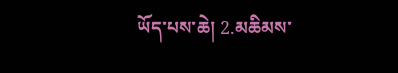ཡོད་པས་ཆེ། 2.མཆིམས་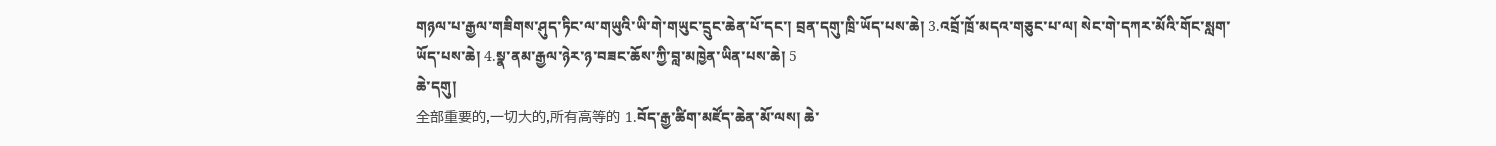གཉལ་པ་རྒྱལ་གཟིགས་ཤུད་ཏིང་ལ་གཡུའི་ཡི་གེ་གཡུང་དྲུང་ཆེན་པོ་དང་། བྲན་དགུ་ཁྲི་ཡོད་པས་ཆེ། 3.འབྲོ་ཁྲོ་མདའ་གཅུང་པ་ལ། སེང་གེ་དཀར་མོའི་གོང་སླག་ཡོད་པས་ཆེ། 4.སྣ་ནམ་རྒྱལ་ཉེར་ཉ་བཟང་ཆོས་ཀྱི་བླ་མཁྱེན་ཡིན་པས་ཆེ། 5
ཆེ་དགུ།
全部重要的,一切大的,所有高等的 1.བོད་རྒྱ་ཚིག་མཛོད་ཆེན་མོ་ལས། ཆེ་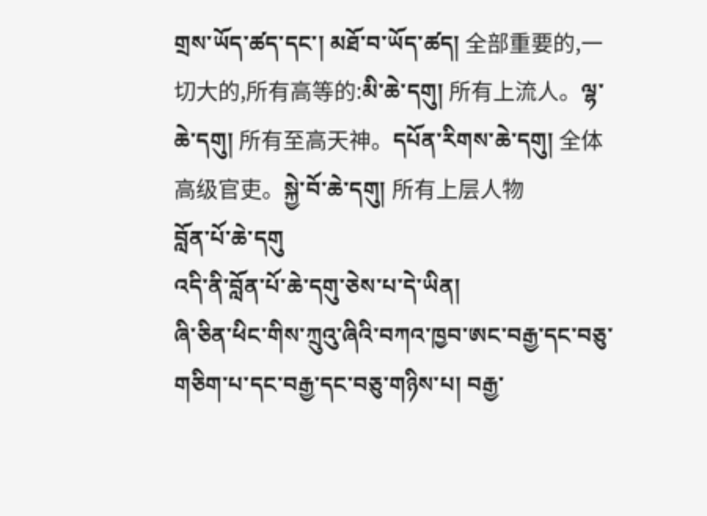གྲས་ཡོད་ཚད་དང་། མཐོ་བ་ཡོད་ཚད། 全部重要的,一切大的,所有高等的:མི་ཆེ་དགུ། 所有上流人。ལྷ་ཆེ་དགུ། 所有至高天神。དཔོན་རིགས་ཆེ་དགུ། 全体高级官吏。སྐྱེ་བོ་ཆེ་དགུ། 所有上层人物
བློན་པོ་ཆེ་དགུ
འདི་ནི་བློན་པོ་ཆེ་དགུ་ཅེས་པ་དེ་ཡིན།
ཞི་ཅིན་ཕིང་གིས་ཀྲུའུ་ཞིའི་བཀའ་ཁྱབ་ཨང་བརྒྱ་དང་བཅུ་གཅིག་པ་དང་བརྒྱ་དང་བཅུ་གཉིས་པ། བརྒྱ་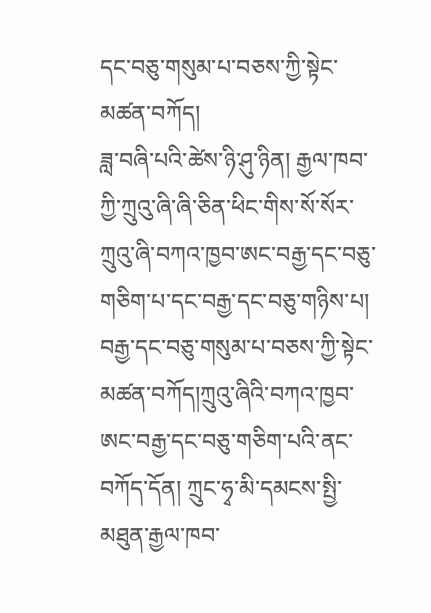དང་བཅུ་གསུམ་པ་བཅས་ཀྱི་སྟེང་མཚན་བཀོད།
ཟླ་བཞི་པའི་ཚེས་ཉི་ཤུ་ཉིན། རྒྱལ་ཁབ་ཀྱི་ཀྲུའུ་ཞི་ཞི་ཅིན་ཕིང་གིས་སོ་སོར་ཀྲུའུ་ཞི་བཀའ་ཁྱབ་ཨང་བརྒྱ་དང་བཅུ་གཅིག་པ་དང་བརྒྱ་དང་བཅུ་གཉིས་པ། བརྒྱ་དང་བཅུ་གསུམ་པ་བཅས་ཀྱི་སྟེང་མཚན་བཀོད།ཀྲུའུ་ཞིའི་བཀའ་ཁྱབ་ཨང་བརྒྱ་དང་བཅུ་གཅིག་པའི་ནང་བཀོད་དོན། ཀྲུང་ཧྭ་མི་དམངས་སྤྱི་མཐུན་རྒྱལ་ཁབ་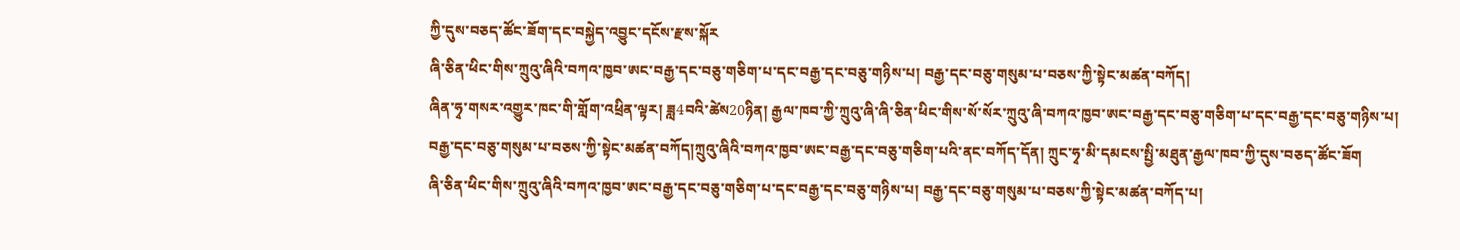ཀྱི་དུས་བཅད་ཚོང་ཟོག་དང་བསྐྱེད་འབྱུང་དངོས་རྫས་སྐོར
ཞི་ཅིན་ཕིང་གིས་ཀྲུའུ་ཞིའི་བཀའ་ཁྱབ་ཨང་བརྒྱ་དང་བཅུ་གཅིག་པ་དང་བརྒྱ་དང་བཅུ་གཉིས་པ། བརྒྱ་དང་བཅུ་གསུམ་པ་བཅས་ཀྱི་སྟེང་མཚན་བཀོད།
ཞིན་ཧྭ་གསར་འགྱུར་ཁང་གི་གློག་འཕྲིན་ལྟར། ཟླ4བའི་ཚེས20ཉིན། རྒྱལ་ཁབ་ཀྱི་ཀྲུའུ་ཞི་ཞི་ཅིན་ཕིང་གིས་སོ་སོར་ཀྲུའུ་ཞི་བཀའ་ཁྱབ་ཨང་བརྒྱ་དང་བཅུ་གཅིག་པ་དང་བརྒྱ་དང་བཅུ་གཉིས་པ། བརྒྱ་དང་བཅུ་གསུམ་པ་བཅས་ཀྱི་སྟེང་མཚན་བཀོད།ཀྲུའུ་ཞིའི་བཀའ་ཁྱབ་ཨང་བརྒྱ་དང་བཅུ་གཅིག་པའི་ནང་བཀོད་དོན། ཀྲུང་ཧྭ་མི་དམངས་སྤྱི་མཐུན་རྒྱལ་ཁབ་ཀྱི་དུས་བཅད་ཚོང་ཟོག
ཞི་ཅིན་ཕིང་གིས་ཀྲུའུ་ཞིའི་བཀའ་ཁྱབ་ཨང་བརྒྱ་དང་བཅུ་གཅིག་པ་དང་བརྒྱ་དང་བཅུ་གཉིས་པ། བརྒྱ་དང་བཅུ་གསུམ་པ་བཅས་ཀྱི་སྟེང་མཚན་བཀོད་པ།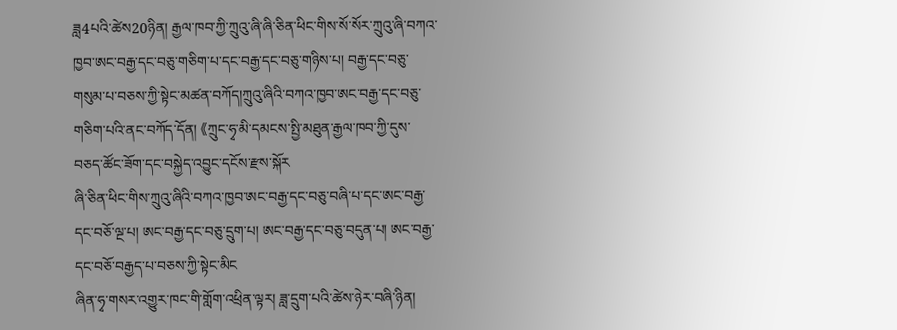ཟླ4པའི་ཚེས20ཉིན། རྒྱལ་ཁབ་ཀྱི་ཀྲུའུ་ཞི་ཞི་ཅིན་ཕིང་གིས་སོ་སོར་ཀྲུའུ་ཞི་བཀའ་ཁྱབ་ཨང་བརྒྱ་དང་བཅུ་གཅིག་པ་དང་བརྒྱ་དང་བཅུ་གཉིས་པ། བརྒྱ་དང་བཅུ་གསུམ་པ་བཅས་ཀྱི་སྟེང་མཚན་བཀོད།ཀྲུའུ་ཞིའི་བཀའ་ཁྱབ་ཨང་བརྒྱ་དང་བཅུ་གཅིག་པའི་ནང་བཀོད་དོན། 《ཀྲུང་ཧྭ་མི་དམངས་སྤྱི་མཐུན་རྒྱལ་ཁབ་ཀྱི་དུས་བཅད་ཚོང་ཟོག་དང་བསྐྱེད་འབྱུང་དངོས་རྫས་སྐོར
ཞི་ཅིན་ཕིང་གིས་ཀྲུའུ་ཞིའི་བཀའ་ཁྱབ་ཨང་བརྒྱ་དང་བཅུ་བཞི་པ་དང་ཨང་བརྒྱ་དང་བཅོ་ལྔ་པ། ཨང་བརྒྱ་དང་བཅུ་དྲུག་པ། ཨང་བརྒྱ་དང་བཅུ་བདུན་པ། ཨང་བརྒྱ་དང་བཅོ་བརྒྱད་པ་བཅས་ཀྱི་སྟེང་མིང
ཞིན་ཧྭ་གསར་འགྱུར་ཁང་གི་གློག་འཕྲིན་ལྟར། ཟླ་དྲུག་པའི་ཚེས་ཉེར་བཞི་ཉིན།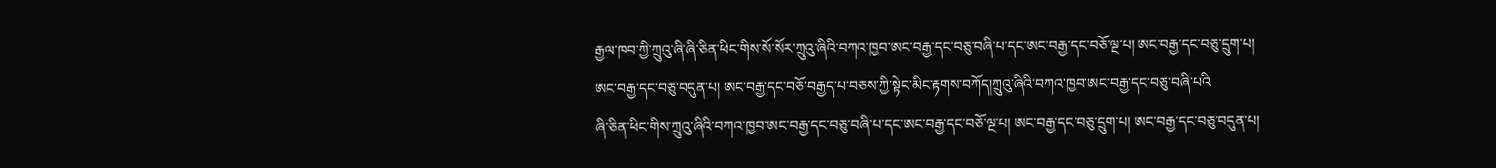རྒྱལ་ཁབ་ཀྱི་ཀྲུའུ་ཞི་ཞི་ཅིན་ཕིང་གིས་སོ་སོར་ཀྲུའུ་ཞིའི་བཀའ་ཁྱབ་ཨང་བརྒྱ་དང་བཅུ་བཞི་པ་དང་ཨང་བརྒྱ་དང་བཅོ་ལྔ་པ། ཨང་བརྒྱ་དང་བཅུ་དྲུག་པ། ཨང་བརྒྱ་དང་བཅུ་བདུན་པ། ཨང་བརྒྱ་དང་བཅོ་བརྒྱད་པ་བཅས་ཀྱི་སྟེང་མིང་རྟགས་བཀོད།ཀྲུའུ་ཞིའི་བཀའ་ཁྱབ་ཨང་བརྒྱ་དང་བཅུ་བཞི་པའི
ཞི་ཅིན་ཕིང་གིས་ཀྲུའུ་ཞིའི་བཀའ་ཁྱབ་ཨང་བརྒྱ་དང་བཅུ་བཞི་པ་དང་ཨང་བརྒྱ་དང་བཅོ་ལྔ་པ། ཨང་བརྒྱ་དང་བཅུ་དྲུག་པ། ཨང་བརྒྱ་དང་བཅུ་བདུན་པ།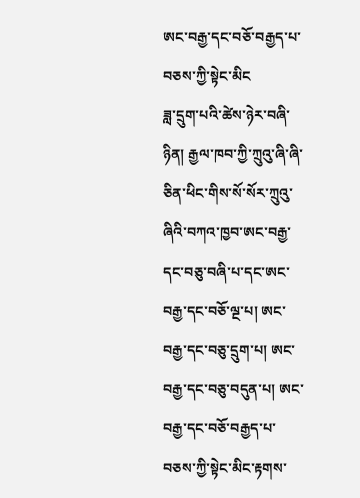ཨང་བརྒྱ་དང་བཅོ་བརྒྱད་པ་བཅས་ཀྱི་སྟེང་མིང
ཟླ་དྲུག་པའི་ཚེས་ཉེར་བཞི་ཉིན། རྒྱལ་ཁབ་ཀྱི་ཀྲུའུ་ཞི་ཞི་ཅིན་ཕིང་གིས་སོ་སོར་ཀྲུའུ་ཞིའི་བཀའ་ཁྱབ་ཨང་བརྒྱ་དང་བཅུ་བཞི་པ་དང་ཨང་བརྒྱ་དང་བཅོ་ལྔ་པ། ཨང་བརྒྱ་དང་བཅུ་དྲུག་པ། ཨང་བརྒྱ་དང་བཅུ་བདུན་པ། ཨང་བརྒྱ་དང་བཅོ་བརྒྱད་པ་བཅས་ཀྱི་སྟེང་མིང་རྟགས་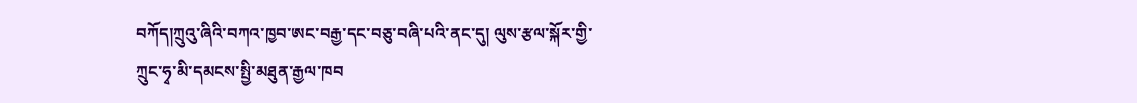བཀོད།ཀྲུའུ་ཞིའི་བཀའ་ཁྱབ་ཨང་བརྒྱ་དང་བཅུ་བཞི་པའི་ནང་དུ། ལུས་རྩལ་སྐོར་གྱི་ཀྲུང་ཧྭ་མི་དམངས་སྤྱི་མཐུན་རྒྱལ་ཁབ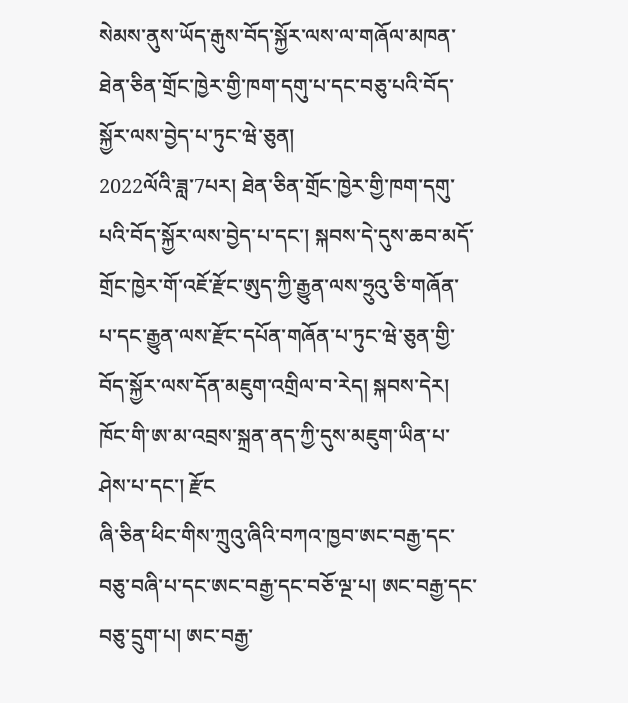སེམས་ནུས་ཡོད་རྒུས་བོད་སྐྱོར་ལས་ལ་གཞོལ་མཁན་ཐེན་ཅིན་གྲོང་ཁྱེར་གྱི་ཁག་དགུ་པ་དང་བཅུ་པའི་བོད་སྐྱོར་ལས་བྱེད་པ་ཏུང་ཝེ་ཅུན།
2022ལོའི་ཟླ་7པར། ཐེན་ཅིན་གྲོང་ཁྱེར་གྱི་ཁག་དགུ་པའི་བོད་སྐྱོར་ལས་བྱེད་པ་དང་། སྐབས་དེ་དུས་ཆབ་མདོ་གྲོང་ཁྱེར་གོ་འཇོ་རྫོང་ཨུད་ཀྱི་རྒྱུན་ལས་ཧྲུའུ་ཅི་གཞོན་པ་དང་རྒྱུན་ལས་རྫོང་དཔོན་གཞོན་པ་ཏུང་ཝེ་ཅུན་གྱི་བོད་སྐྱོར་ལས་དོན་མཇུག་འགྲིལ་བ་རེད། སྐབས་དེར། ཁོང་གི་ཨ་མ་འབྲས་སྐྲན་ནད་ཀྱི་དུས་མཇུག་ཡིན་པ་ཤེས་པ་དང་། རྫོང
ཞི་ཅིན་ཕིང་གིས་ཀྲུའུ་ཞིའི་བཀའ་ཁྱབ་ཨང་བརྒྱ་དང་བཅུ་བཞི་པ་དང་ཨང་བརྒྱ་དང་བཅོ་ལྔ་པ། ཨང་བརྒྱ་དང་བཅུ་དྲུག་པ། ཨང་བརྒྱ་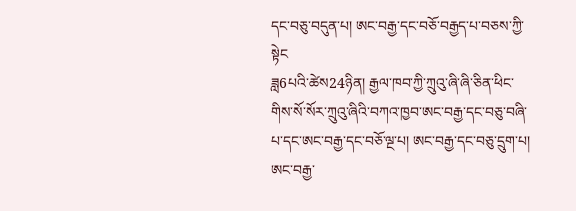དང་བཅུ་བདུན་པ། ཨང་བརྒྱ་དང་བཅོ་བརྒྱད་པ་བཅས་ཀྱི་སྟེང
ཟླ6པའི་ཚེས24ཉིན། རྒྱལ་ཁབ་ཀྱི་ཀྲུའུ་ཞི་ཞི་ཅིན་ཕིང་གིས་སོ་སོར་ཀྲུའུ་ཞིའི་བཀའ་ཁྱབ་ཨང་བརྒྱ་དང་བཅུ་བཞི་པ་དང་ཨང་བརྒྱ་དང་བཅོ་ལྔ་པ། ཨང་བརྒྱ་དང་བཅུ་དྲུག་པ། ཨང་བརྒྱ་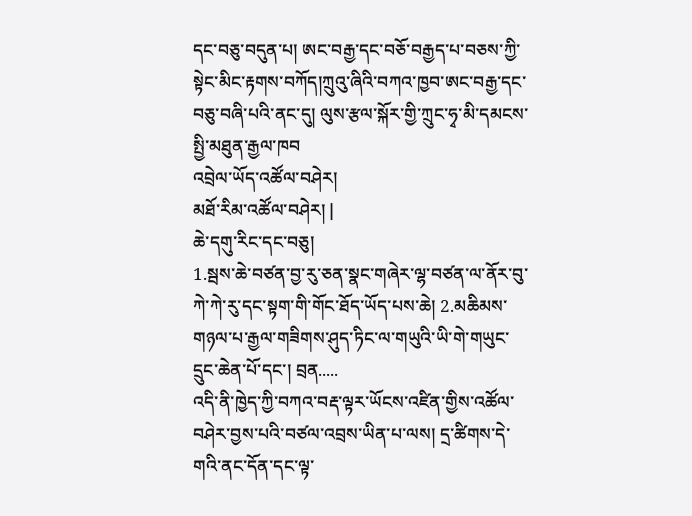དང་བཅུ་བདུན་པ། ཨང་བརྒྱ་དང་བཅོ་བརྒྱད་པ་བཅས་ཀྱི་སྟེང་མིང་རྟགས་བཀོད།ཀྲུའུ་ཞིའི་བཀའ་ཁྱབ་ཨང་བརྒྱ་དང་བཅུ་བཞི་པའི་ནང་དུ། ལུས་རྩལ་སྐོར་གྱི་ཀྲུང་ཧྭ་མི་དམངས་སྤྱི་མཐུན་རྒྱལ་ཁབ
འབྲེལ་ཡོད་འཚོལ་བཤེར།
མཐོ་རིམ་འཚོལ་བཤེར། |
ཆེ་དགུ་རིང་དང་བཅུ།
1.སྦས་ཆེ་བཙན་བྱ་རུ་ཅན་སྣང་གཞེར་ལྷ་བཙན་ལ་ནོར་བུ་ཀེ་ཀེ་རུ་དང་སྟག་གི་གོང་ཐོད་ཡོད་པས་ཆེ། 2.མཆིམས་གཉལ་པ་རྒྱལ་གཟིགས་ཤུད་ཏིང་ལ་གཡུའི་ཡི་གེ་གཡུང་དྲུང་ཆེན་པོ་དང་། བྲན.....
འདི་ནི་ཁྱེད་ཀྱི་བཀའ་བརྡ་ལྟར་ཡོངས་འཛིན་གྱིས་འཚོལ་བཤེར་བྱས་པའི་བཙལ་འབྲས་ཡིན་པ་ལས། དྲ་ཚིགས་དེ་གའི་ནང་དོན་དང་ལྟ་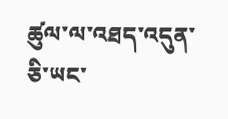ཚུལ་ལ་འཐད་འདུན་ཅི་ཡང་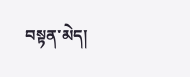བསྟན་མེད།